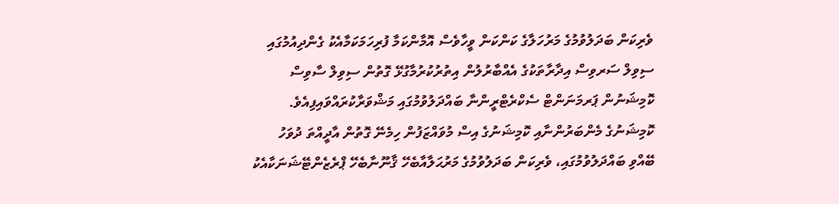ވެރިކަން ބަދަލުވުމުގެ މަރުހަލާގެ ކަންކަން ވީހާވެސް އޮމާންކަމާ ފުރިހަމަކަމާއެކު ގެންދިއުމުގައި ސިވިލް ސަރވިސް އިދާރާތަކުގެ އެއްބާރުލުން އިތުރުކުރުމާގުޅޭ ގޮތުން ސިވިލް ސާވިސް ކޮމިޝަނުން ޕަރމަނަންޓް ސެކްރެޓްރީންނާ ބައްދަލުވުމުގައި މަޝްވަރާކުރައްވައިފިއެވެ.
ކޮމިޝަނުގެ މެންބަރުންނާއި ކޮމިޝަނުގެ އިސް މުވައްޒަފުން ހިމެނޭ ގޮތުން އާދީއްތަ ދުވަހު ބޭއްވި ބައްދަލުވުމުގައި، ވެރިކަން ބަދަލުވުމުގެ މަރުޙަލާއާބެހޭ ޤާނޫނާބެހޭ ޕްރެޒެންޓޭޝަނަކާއެކު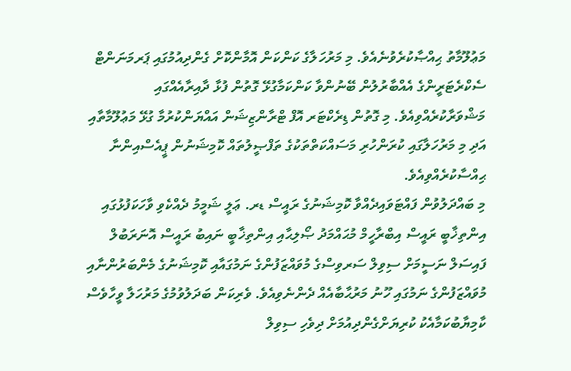މަޢުލޫމާތު ޙިއްޞާކުރެވުނެއެވެ. މި މަރުހަލާގެ ކަންކަން އޮމާންކޮށް ގެންދިއުމުގައި ޕަރމަނަންޓް ސެކްރެޓަރީންގެ އެއްބާރުލުން ބޭނުންވާ ކަންކަމާގުޅޭ ގޮތުން ފުޅާ ދާއިރާއެއްގައި މަޝްވަރާކުރެއްވިއެވެ. މި ގޮތުން ޑިރެކްޓަރ އޮފް ޓްރާންޒިޝަން އައްޔަންކުރުމާ ގުޅޭ މަޢުލޫމާތާއި އަދި މި މަރުހަލާގައި ކުރަންހުރި މަސައްކަތްތަކުގެ ތަފްޞީލުތައް ކޮމިޝަނުން ޕީއެސްއިންނާ ޙިއްސާކުރެއްވިއެވެ.
މި ބައްދަލުވުން ފައްޓަވައިދެއްވާ ކޮމިޝަނުގެ ރައީސް ޑރ. ޢަލީ ޝަމީމު ދެއްކެވި ވާހަކަފުޅުގައި އިންތިޚާބީ ރައީސް އިބްރާހީމް މުޙައްމަދު ޞޯލިޙާއި އިންތިޚާބީ ނައިބު ރައީސް އޮނަރަބުލް ފައިސަލް ނަސީމަށް ސިވިލް ސަރވިސްގެ މުވައްޒަފުންގެ ނަމުގައާއި ކޮމިޝަނުގެ މެންބަރުންނާއި މުވައްޒަފުންގެ ނަމުގައި ހޫނު މަރުޙާބާއެއް ދެންނެވިއެވެ. ވެރިކަން ބަދަލުވުމުގެ މަރުހަލާ ވީހާވެސް ކާމިޔާބުކަމާއެކު ކުރިޔަށްގެންދިއުމަށް ދިވެހި ސިވިލް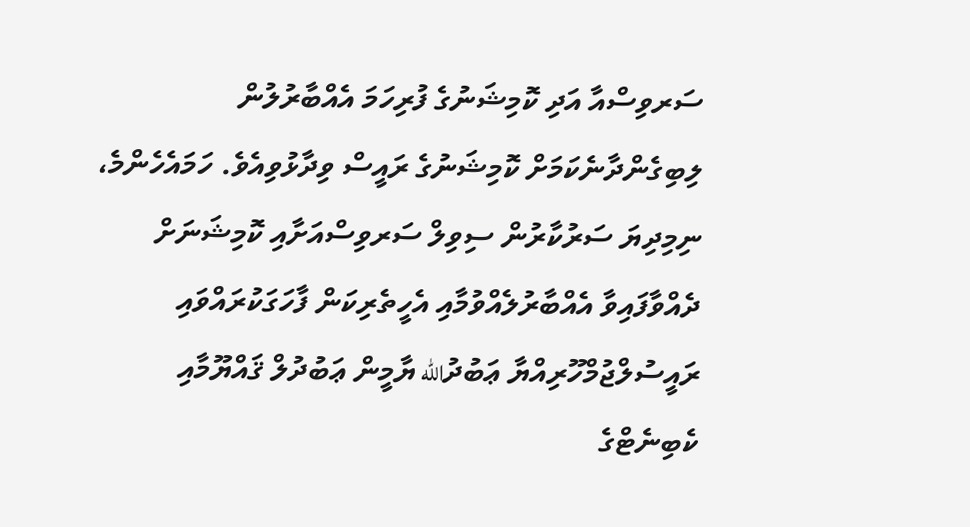ސަރވިސްއާ އަދި ކޮމިޝަނުގެ ފުރިހަމަ އެއްބާރުލުން ލިބިގެންދާނެކަމަށް ކޮމިޝަނުގެ ރައީސް ވިދާޅުވިއެވެ. ހަމައެހެންމެ، ނިމިދިޔަ ސަރުކާރުން ސިވިލް ސަރވިސްއަށާއި ކޮމިޝަނަށް ދެއްވާފައިވާ އެއްބާރުލެއްވުމާއި އެހީތެރިކަން ފާހަގަކުރައްވައި ރައީސުލްޖުމްހޫރިއްޔާ ޢަބުދުالله ޔާމީން ޢަބުދުލް ޤައްޔޫމާއި ކެބިނެޓްގެ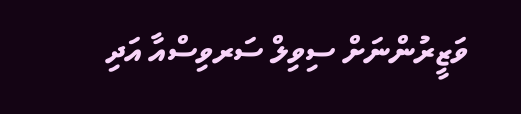ވަޒީރުންނަށް ސިވިލް ސަރވިސްއާ އަދި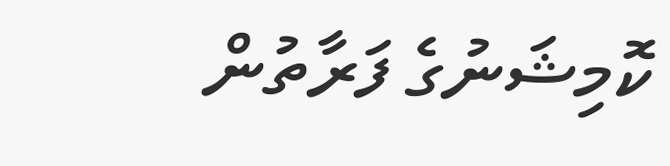ކޮމިޝަނުގެ ފަރާތުން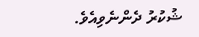ޝުކުރު ދެންނެވިއެވެ.